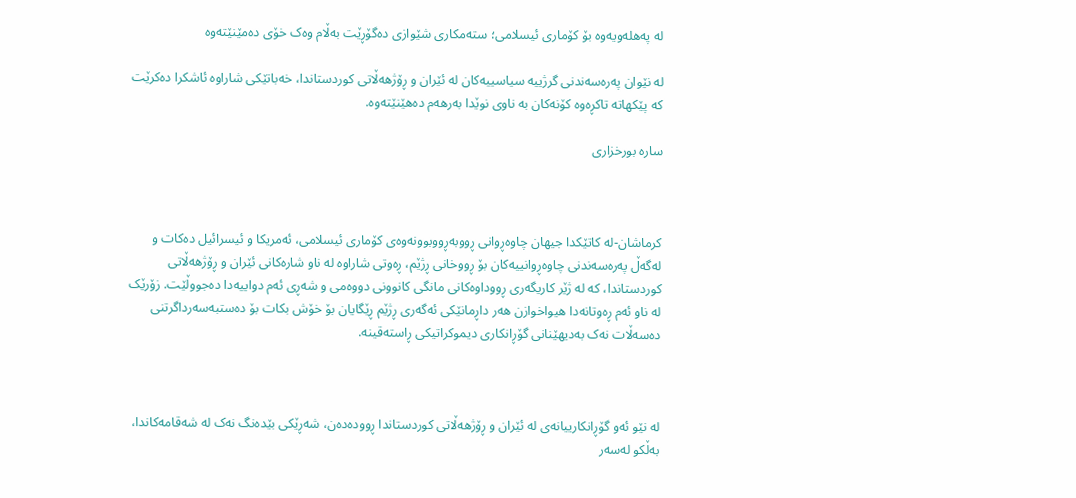لە پەهلەویەوە بۆ کۆماری ئیسلامی؛ ستەمکاری شێوازی دەگۆڕێت بەڵام وەک خۆی دەمێنێتەوە

لە نێوان پەرەسەندنی گرژییە سیاسییەکان لە ئێران و ڕۆژهەڵاتی کوردستاندا، خەباتێکی شاراوە ئاشکرا دەکرێت کە پێکهاتە تاکڕەوە کۆنەکان بە ناوی نوێدا بەرهەم دەهێنێتەوە.

سارە بورخزاری



کرماشان-لە کاتێکدا جیهان چاوەڕوانی ڕووبەڕووبوونەوەی کۆماری ئیسلامی، ئەمریکا و ئیسرائیل دەکات و لەگەڵ پەرەسەندنی چاوەڕوانییەکان بۆ ڕووخانی ڕژێم، ڕەوتی شاراوە لە ناو شارەکانی ئێران و ڕۆژهەڵاتی کوردستاندا، کە لە ژێر کاریگەری ڕووداوەکانی مانگی کانوونی دووەمی و شەڕی ئەم دواییەدا دەجووڵێت. زۆرێک لە ناو ئەم ڕەوتانەدا هیواخوازن هەر داڕمانێکی ئەگەری ڕژێم ڕێگایان بۆ خۆش بکات بۆ دەستبەسەرداگرتنی دەسەڵات نەک بەدیهێنانی گۆڕانکاری دیموکراتیکی ڕاستەقینە.



لە نێو ئەو گۆڕانکارییانەی لە ئێران و ڕۆژهەڵاتی کوردستاندا ڕوودەدەن، شەڕێکی بێدەنگ نەک لە شەقامەکاندا، بەڵکو لەسەر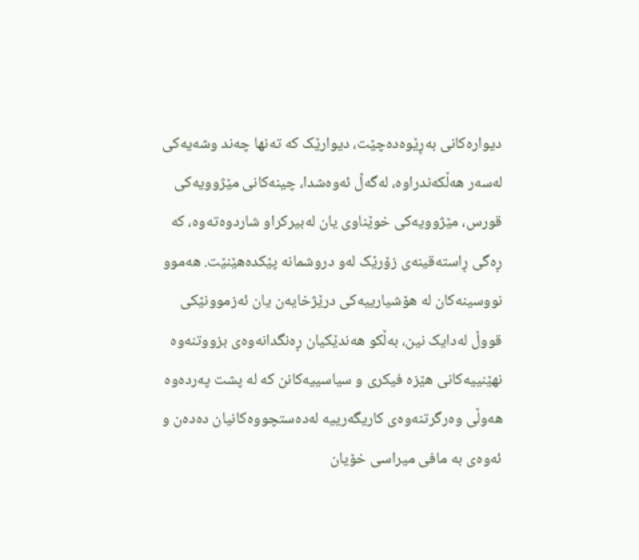دیوارەکانی بەڕێوەدەچێت، دیوارێک کە تەنها چەند وشەیەکی لەسەر هەڵکەندراوە، لەگەڵ ئەوەشدا، چینەکانی مێژوویەکی قورس، مێژوویەکی خوێناوی یان لەبیرکراو شاردوەتەوە، کە ڕەگی ڕاستەقینەی زۆرێک لەو دروشمانە پێکدەهێنێت. هەموو نووسینەکان لە هۆشیارییەکی درێژخایەن یان ئەزموونێکی قووڵ لەدایک نین، بەڵکو هەندێکیان ڕەنگدانەوەی بزووتنەوە نهێنییەکانی هێزە فیکری و سیاسییەکانن کە لە پشت پەردەوە هەوڵی وەرگرتنەوەی کاریگەرییە لەدەستچووەکانیان دەدەن و ئەوەی بە مافی میراسی خۆیان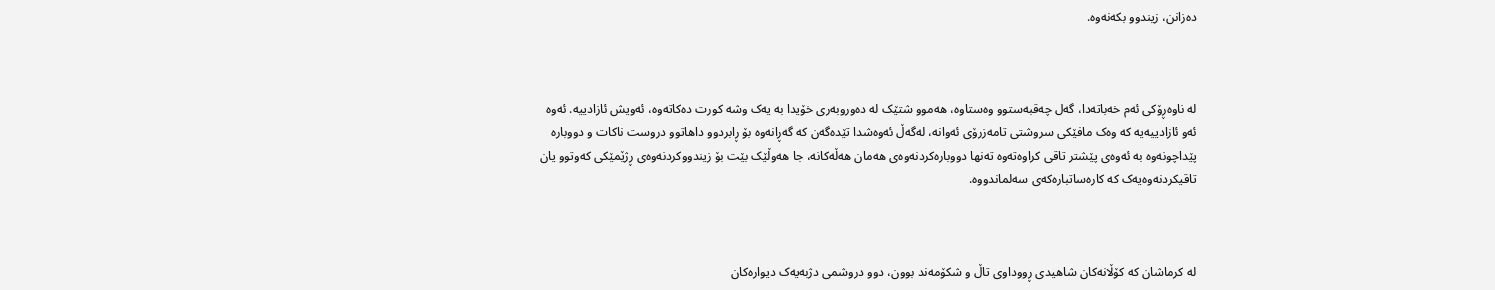دەزانن، زیندوو بکەنەوە.



لە ناوەڕۆکی ئەم خەباتەدا، گەل چەقبەستوو وەستاوە، هەموو شتێک لە دەوروبەری خۆیدا بە یەک وشە کورت دەکاتەوە، ئەویش ئازادییە. ئەوە ئەو ئازادییەیە کە وەک مافێکی سروشتی تامەزرۆی ئەوانە، لەگەڵ ئەوەشدا تێدەگەن کە گەڕانەوە بۆ ڕابردوو داهاتوو دروست ناکات و دووبارە پێداچونەوە بە ئەوەی پێشتر تاقی کراوەتەوە تەنها دووبارەکردنەوەی هەمان هەڵەکانە، جا هەوڵێک بێت بۆ زیندووکردنەوەی ڕژێمێکی کەوتوو یان تاقیکردنەوەیەک کە کارەساتبارەکەی سەلماندووە.



لە کرماشان کە کۆڵانەکان شاهیدی ڕووداوی تاڵ و شکۆمەند بوون، دوو دروشمی دژبەیەک دیوارەکان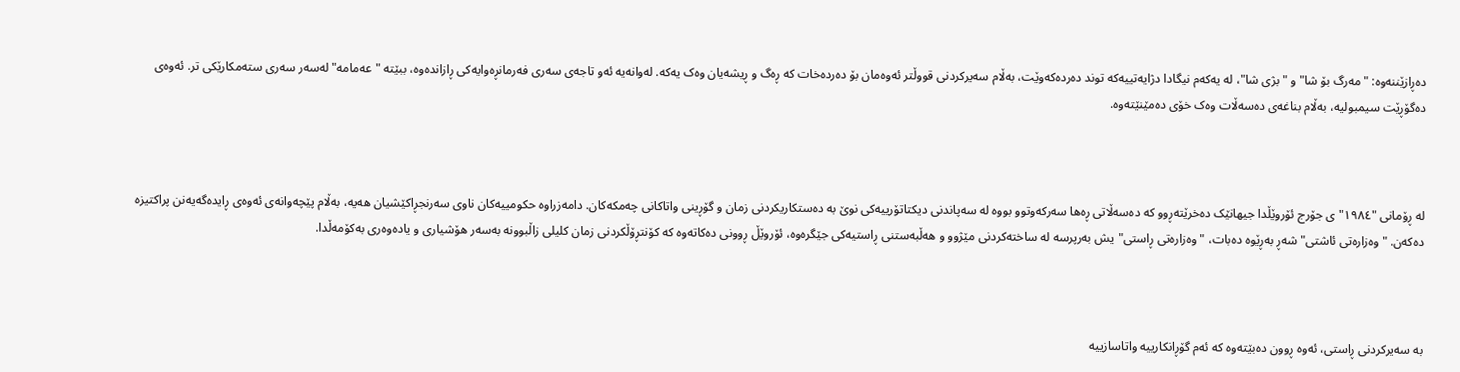دەڕازێننەوە: "مەرگ بۆ شا" و "بژی شا"، لە یەکەم نیگادا دژایەتییەکە توند دەردەکەوێت، بەڵام سەیرکردنی قووڵتر ئەوەمان بۆ دەردەخات کە ڕەگ و ڕیشەیان وەک یەکە. لەوانەیە ئەو تاجەی سەری فەرمانڕەوایەکی ڕازاندەوە، ببێتە "عەمامە" لەسەر سەری ستەمکارێکی تر. ئەوەی دەگۆڕێت سیمبولیە، بەڵام بناغەی دەسەڵات وەک خۆی دەمێنێتەوە.



لە ڕۆمانی "١٩٨٤"ی جۆرج ئۆروێڵدا جیهانێک دەخرێتەڕوو کە دەسەڵاتی ڕەها سەرکەوتوو بووە لە سەپاندنی دیکتاتۆرییەکی نوێ بە دەستکاریکردنی زمان و گۆڕینی واتاکانی چەمکەکان. دامەزراوە حکومییەکان ناوی سەرنجڕاکێشیان هەیە، بەڵام پێچەوانەی ئەوەی ڕایدەگەیەنن پراکتیزە دەکەن. "وەزارەتی ئاشتی" شەڕ بەڕێوە دەبات، "وەزارەتی ڕاستی"یش بەرپرسە لە ساختەکردنی مێژوو و هەڵبەستنی ڕاستیەکی جێگرەوە، ئۆروێڵ ڕوونی دەکاتەوە کە کۆنتڕۆڵکردنی زمان کلیلی زاڵبوونە بەسەر هۆشیاری و یادەوەری بەکۆمەڵدا.



بە سەیرکردنی ڕاستی، ئەوە ڕوون دەبێتەوە کە ئەم گۆڕانکارییە واتاسازییە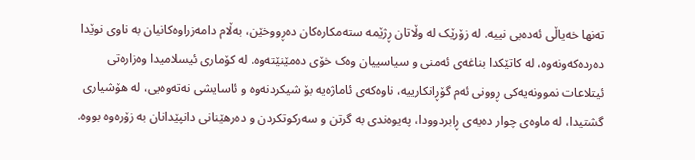تەنها خەیاڵی ئەدەبی نییە. لە زۆرێک لە وڵاتان ڕژێمە ستەمکارەکان دەڕووخێن، بەڵام دامەزراوەکانیان بە ناوی نوێدا دەردەکەونەوە، لە کاتێکدا بناغەی ئەمنی و سیاسییان وەک خۆی دەمێنێتەوە. لە کۆماری ئیسلامیدا وەزارەتی ئیتلاعات نموونەیەکی ڕوونی ئەم گۆڕانکارییە، ناوەکەی ئاماژەیە بۆ شیکردنەوە و ئاسایشی نەتەوەیی، لە هۆشیاری گشتیدا، لە ماوەی چوار دەیەی ڕابردوودا، پەیوەندی بە گرتن و سەرکوتکردن و دەرهێنانی دانپێدانان بە زۆرەوە بووە.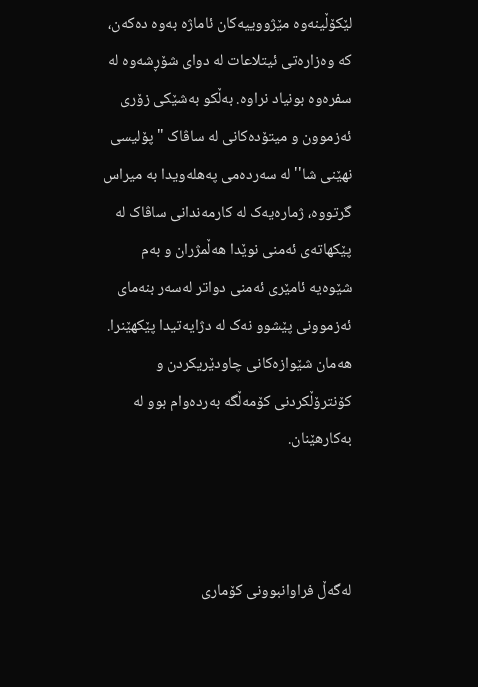لێکۆڵینەوە مێژووییەکان ئاماژە بەوە دەکەن، کە وەزارەتی ئیتلاعات لە دوای شۆڕشەوە لە سفرەوە بونیاد نراوە. بەڵکو بەشێکی زۆری ئەزموون و میتۆدەکانی لە ساڤاک "پۆلیسی نهێنی شا'' لە سەردەمی پەهلەویدا بە میراس گرتووە، ژمارەیەک لە کارمەندانی ساڤاک لە پێکهاتەی ئەمنی نوێدا هەڵمژران و بەم شێوەیە ئامێری ئەمنی دواتر لەسەر بنەمای ئەزموونی پێشوو نەک لە دژایەتیدا پێکهێنرا. هەمان شێوازەکانی چاودێریکردن و کۆنترۆڵکردنی کۆمەڵگە بەردەوام بوو لە بەکارهێنان.



لەگەڵ فراوانبوونی کۆماری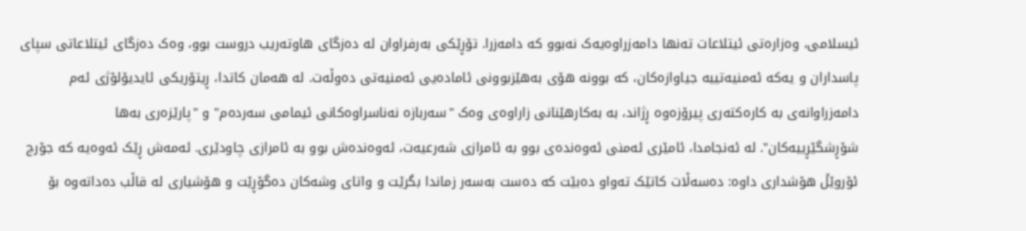ئیسلامی، وەزارەتی ئیتلاعات تەنها دامەزراوەیەک نەبوو کە دامەزرا. تۆڕێکی بەرفراوان لە دەزگای هاوتەریب دروست بوو، وەک دەزگای ئیتلاعاتی سپای پاسداران و یەکە ئەمنیەتییە جیاوازەکان، کە بوونە هۆی بەهێزبوونی ئامادەیی ئەمنیەتی دەوڵەت. لە هەمان کاتدا، ڕیتۆریکی ئایدیۆلۆژی ئەم دامەزراوانەی بە کارەکتەری پیرۆزەوە ڕژاند، بە بەکارهێنانی زاراوەی وەک "سەربازە نەناسراوەکانی ئیمامی سەردەم" و "پارێزەری بەها شۆڕشگێڕییەکان". لە ئەنجامدا، ئامێری ئەمنی ئەوەندەی بوو بە ئامرازی شەرعیەت، ئەوەندەش بوو بە ئامرازی چاودێری. ئەمەش ڕێک ئەوەیە کە جۆرج ئۆروێڵ هۆشداری داوە: دەسەڵات کاتێک تەواو دەبێت کە دەست بەسەر زماندا بگرێت و واتای وشەکان دەگۆڕێت و هۆشیاری لە قاڵب دەداتەوە بۆ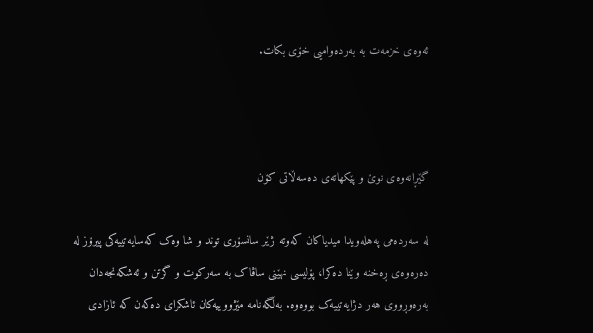ئەوەی خزمەت بە بەردەوامیی خۆی بکات.



گێڕانەوەی نوێ و پێکهاتەی دەسەڵاتی کۆن

لە سەردەمی پەهلەویدا میدیاکان کەوتە ژێر سانسۆری توند و شا وەک کەسایەتییەکی پیرۆز لە دەرەوەی ڕەخنە وێنا دەکرا، پۆلیسی نهێنی ساڤاک بە سەرکوت و گرتن و ئەشکەنجەدان بەرەوڕووی هەر دژایەتییەک بووەوە. بەڵگەنامە مێژووییەکان ئاشکرای دەکەن کە ئازادی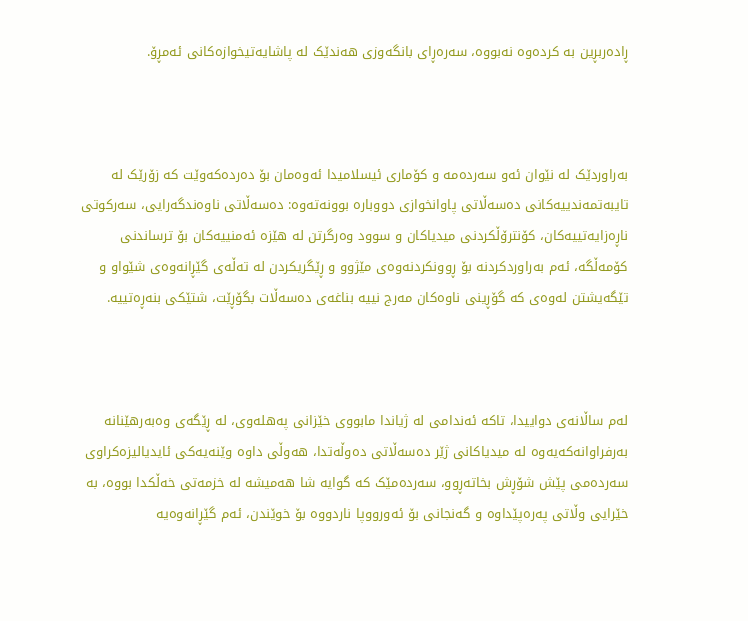ڕادەربڕین بە کردەوە نەبووە، سەرەڕای بانگەوزی هەندێک لە پاشایەتیخوازەکانی ئەمڕۆ.



بەراوردێک لە نێوان ئەو سەردەمە و کۆماری ئیسلامیدا ئەوەمان بۆ دەردەکەوێت کە زۆرێک لە تایبەتمەندییەکانی دەسەڵاتی پاوانخوازی دووبارە بوونەتەوە: دەسەڵاتی ناوەندگەرایی، سەرکوتی ناڕەزایەتییەکان، کۆنترۆڵکردنی میدیاکان و سوود وەرگرتن لە هێزە ئەمنییەکان بۆ ترساندنی کۆمەڵگە، ئەم بەراوردکردنە بۆ ڕوونکردنەوەی مێژوو و ڕێگریکردن لە تەڵەی گێڕانەوەی شێواو و تێگەیشتن لەوەی کە گۆڕینی ناوەکان مەرج نییە بناغەی دەسەڵات بگۆڕێت، شتێکی بنەڕەتییە.



لەم ساڵانەی دواییدا، تاکە ئەندامی لە ژیاندا مابووی خێزانی پەهلەوی، لە ڕێگەی وەبەرهێنانە بەرفراوانەکەیەوە لە میدیاکانی ژێر دەسەڵاتی دەوڵەتدا، هەوڵی داوە وێنەیەکی ئایدیالیزەکراوی سەردەمی پێش شۆڕش بخاتەڕوو، سەردەمێک کە گوایە شا هەمیشە لە خزمەتی خەڵکدا بووە، بە خێرایی وڵاتی پەرەپێداوە و گەنجانی بۆ ئەورووپا ناردووە بۆ خوێندن، ئەم گێڕانەوەیە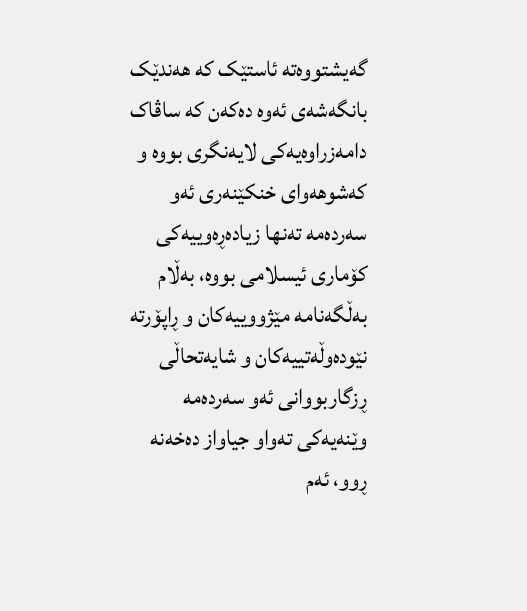گەیشتووەتە ئاستێک کە هەندێک بانگەشەی ئەوە دەکەن کە ساڤاک دامەزراوەیەکی لایەنگری بووە و کەشوهەوای خنکێنەری ئەو سەردەمە تەنها زیادەڕەوییەکی کۆماری ئیسلامی بووە، بەڵام بەڵگەنامە مێژووییەکان و ڕاپۆرتە نێودەوڵەتییەکان و شایەتحاڵی ڕزگاربووانی ئەو سەردەمە وێنەیەکی تەواو جیاواز دەخەنە ڕوو، ئەم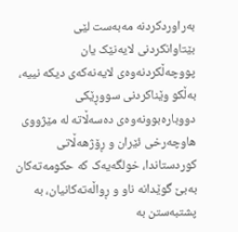بەراوردکردنە مەبەست لێی بێتاوانکردنی لایەنێک یان پووچەڵکردنەوەی لایەنەکەی دیکە نییە، بەڵکو وێناکردنی سووڕێکی دووبارەبوونەوەی دەسەڵاتە لە مێژووی هاوچەرخی ئێران و ڕۆژهەڵاتی کوردستاندا، خولگەیەک کە حکومەتەکان بەبێ گوێدانە ناو و ڕواڵەتەکانیان، بە پشتبەستن بە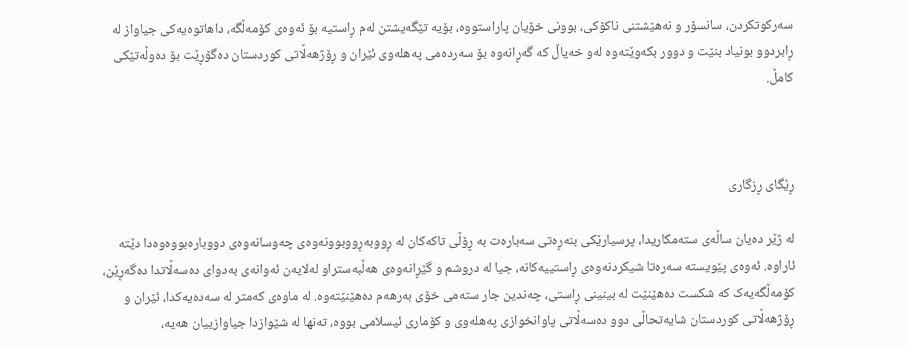سەرکوتکردن، سانسۆر و نەهێشتنی ناکۆکی، بوونی خۆیان پاراستووە، بۆیە تێگەیشتن لەم ڕاستیە بۆ ئەوەی کۆمەڵگە، داهاتوەیەکی جیاواز لە ڕابردوو بونیاد بنێت و دوور بکەوێتەوە لەو خەیاڵ کە گەڕانەوە بۆ سەردەمی پەهلەوی ئێران و ڕۆژهەڵاتی کوردستان دەگۆڕێت بۆ دەوڵەتێکی کامڵ.



ڕێگای ڕزگاری

لە ژێر دەیان ساڵەی ستەمکاریدا، پرسیارێکی بنەڕەتی سەبارەت بە ڕۆڵی تاکەکان لە ڕووبەڕووبوونەوەی چەوسانەوەی دووبارەبووەوەدا دێتە ئاراوە. ئەوەی پێویستە سەرەتا شیکردنەوەی ڕاستییەکانە، جیا لە دروشم و گێڕانەوەی هەڵبەستراو لەلایەن ئەوانەی بەدوای دەسەڵاتدا دەگەڕێن، کۆمەڵگەیەک کە شکست دەهێنێت لە بینینی ڕاستی، چەندین جار ستەمی خۆی بەرهەم دەهێنێتەوە. لە ماوەی کەمتر لە سەدەیەکدا، ئێران و ڕۆژهەڵاتی کوردستان شایەتحاڵی دوو دەسەڵاتی پاوانخوازی پەهلەوی و کۆماری ئیسلامی بووە، تەنها لە شێوازدا جیاوازییان هەیە،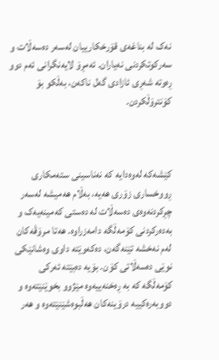نەک لە بناغەی قۆرخکارییان لەسەر دەسەڵات و سەرکوتکردنی نەیاران. ئەمڕۆ لایەنگرانی ئەم دوو ڕەوتە شەڕی ئازادی گەل ناکەن، بەڵکو بۆ کۆنترۆڵکردن.



کێشەکە لەوەدایە کە نەناسینی ستەمکاری ڕووخساری زۆری هەیە، بەڵام هەمیشە لەسەر چڕکردنەوەی دەسەڵات لە دەستی کەمینەیەک و بەدەرکردنی کۆمەڵگە دامەزراوە. هەتا مرۆڤەکان لەم نەخشە تێنەگەن، دەکەوێتە داوی وەشانێکی نوێی دەسەڵاتی کۆن. بۆیە دەبێتە ئەرکی کۆمەڵگە کە بە ڕەخنەییەوە مێژوو بخوێنێتەوە و دووبەرەکییە درۆینەکان هەڵبوەشێنێتەوە و هەر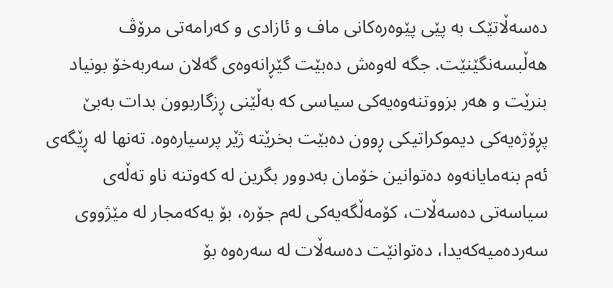دەسەڵاتێک بە پێی پێوەرەکانی ماف و ئازادی و کەرامەتی مرۆڤ هەڵبسەنگێنێت. جگە لەوەش دەبێت گێڕانەوەی گەلان سەربەخۆ بونیاد بنرێت و هەر بزووتنەوەیەکی سیاسی کە بەڵێنی ڕزگاربوون بدات بەبێ پڕۆژەیەکی دیموکراتیکی ڕوون دەبێت بخرێتە ژێر پرسیارەوە. تەنها لە ڕێگەی ئەم بنەمایانەوە دەتوانین خۆمان بەدوور بگرین لە کەوتنە ناو تەڵەی سیاسەتی دەسەڵات، کۆمەڵگەیەکی لەم جۆرە، بۆ یەکەمجار لە مێژووی سەردەمیەکەیدا، دەتوانێت دەسەڵات لە سەرەوە بۆ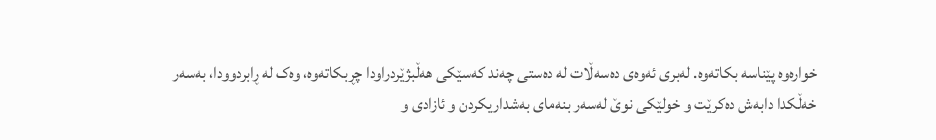خوارەوە پێناسە بکاتەوە. لەبری ئەوەی دەسەڵات لە دەستی چەند کەسێکی هەڵبژێردراودا چڕبکاتەوە، وەک لە ڕابردوودا، بەسەر خەڵکدا دابەش دەکرێت و خولێکی نوێ لەسەر بنەمای بەشداریکردن و ئازادی و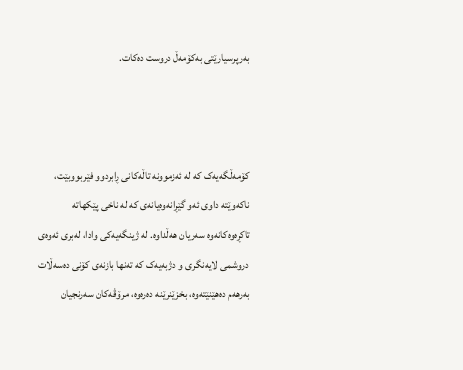بەرپرسیارێتی بەکۆمەڵ دروست دەکات.



کۆمەڵگەیەک کە لە ئەزموونە تاڵەکانی ڕابردوو فێربووبێت، ناکەوێتە داوی ئەو گێڕانەوەیانەی کە لە ناخی پێکهاتە تاکڕەوەکانەوە سەریان هەڵداوە. لە ژینگەیەکی وادا، لەبری ئەوەی دروشمی لایەنگری و دژبەیەک کە تەنها بازنەی کۆنی دەسەڵات بەرهەم دەهێنێتەوە، بخزێنرێنە دەرەوە، مرۆڤەکان سەرنجیان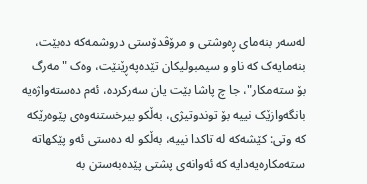لەسەر بنەمای ڕەوشتی و مرۆڤدۆستی دروشمەکە دەبێت، بنەمایەک کە ناو و سیمبولیکان تێدەپەڕێنێت، وەک "مەرگ بۆ ستەمکار"، جا چ پاشا بێت یان سەرکردە، ئەم دەستەواژەیە بانگەوازێک نییە بۆ توندوتیژی، بەڵکو بیرخستنەوەی پێوەرێکە کە وتی: کێشەکە لە تاکدا نییە، بەڵکو لە دەستی ئەو پێکهاتە ستەمکارەیەدایە کە ئەوانەی پشتی پێدەبەستن بە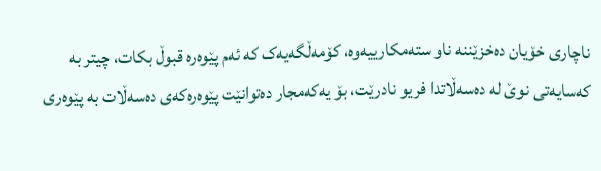ناچاری خۆیان دەخزێننە ناو ستەمکارییەوە، کۆمەڵگەیەک کە ئەم پێوەرە قبوڵ بکات، چیتر بە کەسایەتی نوێ لە دەسەڵاتدا فریو نادرێت، بۆ یەکەمجار دەتوانێت پێوەرەکەی دەسەڵات بە پێوەری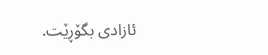ئازادی بگۆڕێت.